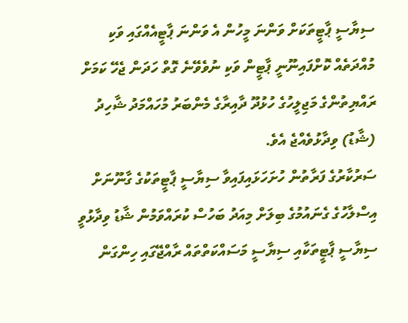ސިޔާސީ ޕާޓީތަކަށް ވަންނަ މީހުން އެ ވަންނަ ޕާޓީއެއްގައި ވަކި މުއްދަތެއް ކޮށްފައިނޫނީ ޕާޓީން ވަކި ނުވެވޭނެ ގޮތް ހަދަން ޖެހޭ ކަމަށް ރައްޔިތުންގެ މަޖިލީހުގެ ހުޅުދޫ ދާއިރާގެ މެންބަރު މުހައްމަދު ޝާހިދު (ޝާޑު) ވިދާޅުވެއްޖެ އެވެ.
ސަރުކާރުގެ ފަރާތުން ހުށަހަޅައިފައިވާ ސިޔާސީ ޕާޓީތަކުގެ ގާނޫނަށް އިސްލާހުގެ ގެނައުމުގެ ބިލަށް މިއަދު ބަހުސް ކުރައްވަމުން ޝާޑު ވިދާޅުވީ ސިޔާސީ ޕާޓީތަކާއި ސިޔާސީ މަސައްކަތްތައް ރާއްޖޭގައި ހިންގަން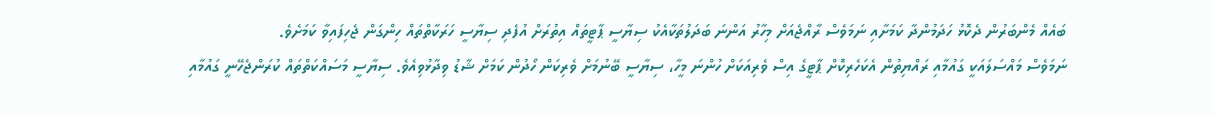ބައެއް މެންބަރުން ދެކޮޅު ހަދަމުންދާ ކަމަށާއި ނަމަވެސް ރާއްޖެއަށް މިހާރު އަންނަ ބަދަލުތަކާއެކު ސިޔާސީ ޕާޓީތައް އިތުރަށް އުފެދި ސިޔާސީ ހަރަކާތްތައް ހިންގަން ޖެހިފައިވާ ކަމަށެވެ.
ނަމަވެސް މައްސަލައަކީ ގައުމާއި ރައްޔިތުން އެކަހެރިކޮށް ޕާޓީގެ އިސް ވެރިއަކަށް ހުންނަ މީހާ، ސިޔާސީ ބޭނުމަށް ވެރިކަން ހޯދުން ކަމަށް ޝާޑު ވިދާޅުވިއެވެ. ސިޔާސީ މަސައްކަތްތައް ކުރަންޖެހޭނީ ގައުމާއި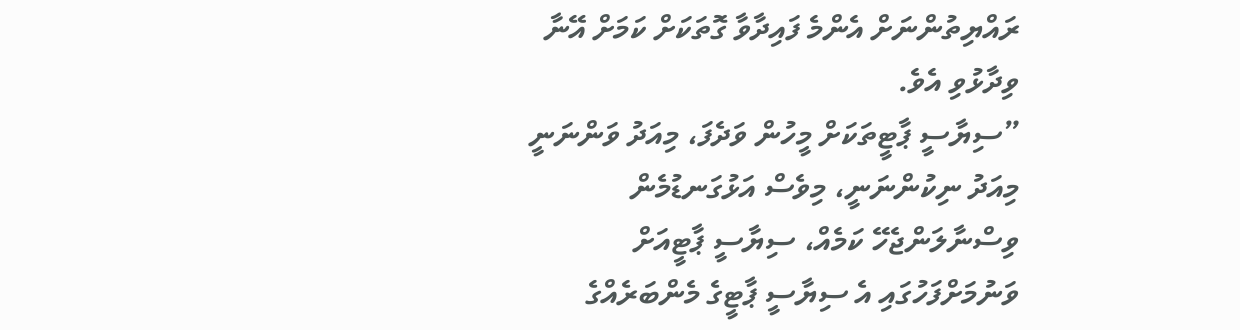ރައްޔިތުންނަށް އެންމެ ފައިދާވާ ގޮތަކަށް ކަމަށް އޭނާ ވިދާޅުވި އެވެ.
”ސިޔާސީ ޕާޓީތަކަށް މީހުން ވަދެފަ، މިއަދު ވަންނަނީ މިއަދު ނިކުންނަނީ، މިވެސް އަޅުގަނޑުމެން ވިސްނާލަންޖެހޭ ކަމެއް، ސިޔާސީ ޕާޓީއަށް ވަނުމަށްފަހުގައި އެ ސިޔާސީ ޕާޓީގެ މެންބަރެއްގެ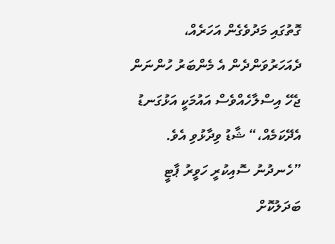ގޮތުގައި މަދުވެގެން އަހަރެއް، ދެއަހަރުވަންދެން އެ މެންބަރު ހުންނަން ޖެހޭ އިސްލާހެއްވެސް އައުމަކީ އަޅުގަނޑު އެދޭކަމެއް،“ ޝާޑު ވިދާޅުވި އެވެ.
”ހެނދުނު ސޮއިކުރީ ހަވީރު ޕާޓީ ބަދަލުކޮށް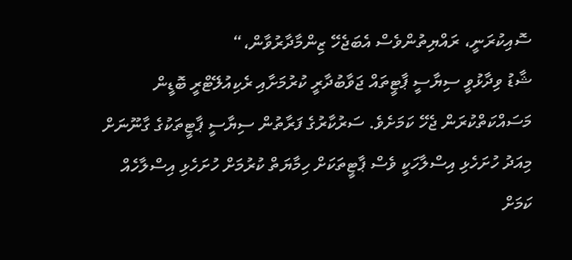ސޮއިކުރަނީ، ރައްޔިތުންވެސް އެބަޖެހޭ ޒިންމާދާރުވާން،“
ޝާޑު ވިދާޅުވީ ސިޔާސީ ޕާޓީތައް ޖަވާބުދާރީ ކުރުމަށާއި ރެކިއުލޭޓްރީ ބޮޑީން މަސައްކަތްކުރަން ޖެހޭ ކަމަށެވެ. ސަރުކާރުގެ ފަރާތުން ސިޔާސީ ޕާޓީތަކުގެ ގާނޫނަށް މިއަދު ހުށަހެޅި އިސްލާހަކީ ވެސް ޕާޓީތަކަށް ހިމާޔަތް ކުރުމަށް ހުށަހެޅި އިސްލާހެއް ކަމަށް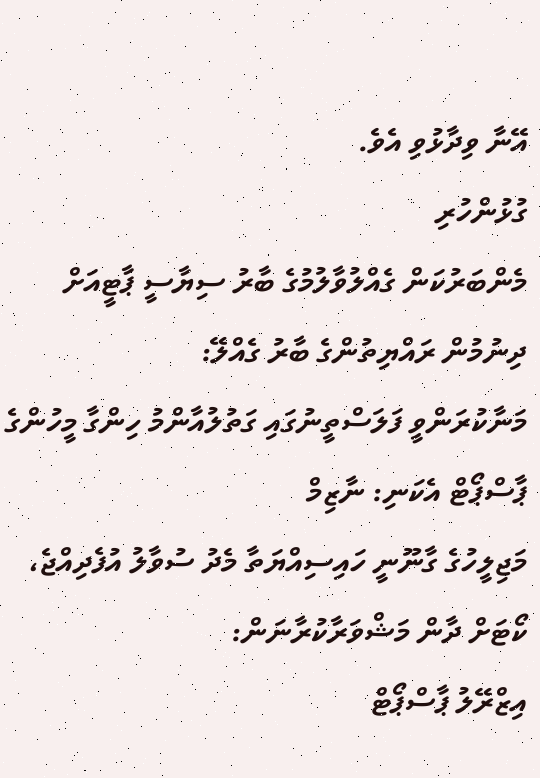އޭނާ ވިދާޅުވި އެވެ.
ގުޅުންހުރި
މެންބަރުކަން ގެއްލުވާލުމުގެ ބާރު ސިޔާސީ ޕާޓީއަށް ދިނުމުން ރައްޔިތުންގެ ބާރު ގެއްލޭ:
މަނާކުރަންވީ ފަލަސްތީނުގައި ގަތުލުއާންމު ހިންގާ މީހުންގެ ޕާސްޕޯޓް އެކަނި: ނާޒިމް
މަޖިލީހުގެ ގާނޫނީ ހައިސިއްޔަތާ މެދު ސުވާލު އުފެދިއްޖެ، ކޯޓަށް ދާން މަޝްވަރާކުރާނަން:
އިޒްރޭލު ޕާސްޕޯޓް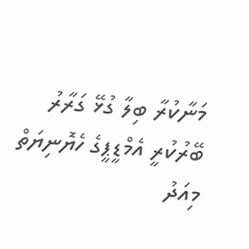މަނާކުރާ ބިލާ ގުޅޭ ގަރާރު ބޭރުކުރީ އެމްޑީޕީގެ ހެޔޮނިޔަތް
މިއަދު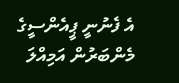އެ ފެނުނީ ޕީއެންސީގެ މެންބަރުން އަމިއްލަ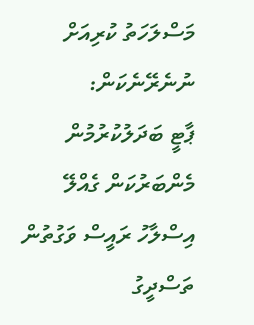މަސްލަހަތު ކުރިއަށް ނުނެރޭނެކަން:
ޕާޓީ ބަދަލުކުރުމުން މެންބަރުކަން ގެއްލޭ އިސްލާހު ރައީސް ވަގުތުން ތަސްދީގު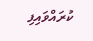ކުރައްވައިފި